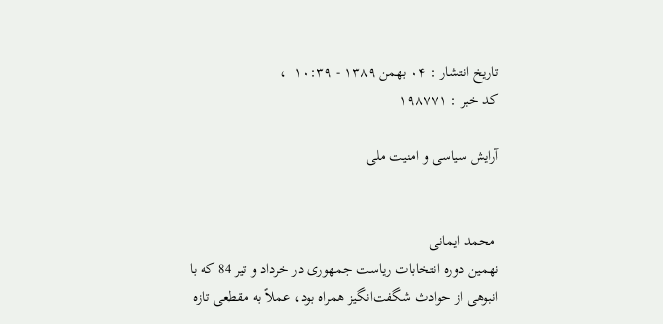تاریخ انتشار : ۰۴ بهمن ۱۳۸۹ - ۱۰:۳۹  ،
کد خبر : ۱۹۸۷۷۱

آرایش سیاسی و امنیت ملی


 محمد ایمانی
نهمین دوره انتخابات ریاست جمهوری در خرداد و تیر 84 که با انبوهی از حوادث شگفت‌انگیز همراه بود، عملاً به مقطعی تازه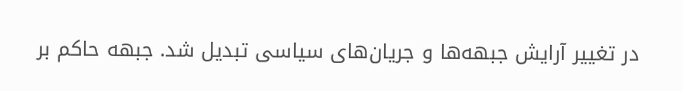در تغییر آرایش جبهه‌ها و جریان‌های سیاسی تبدیل شد. جبهه حاکم بر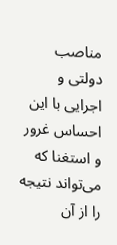مناصب دولتی و اجرایی با این احساس غرور و استغنا که می‌تواند نتیجه را از آن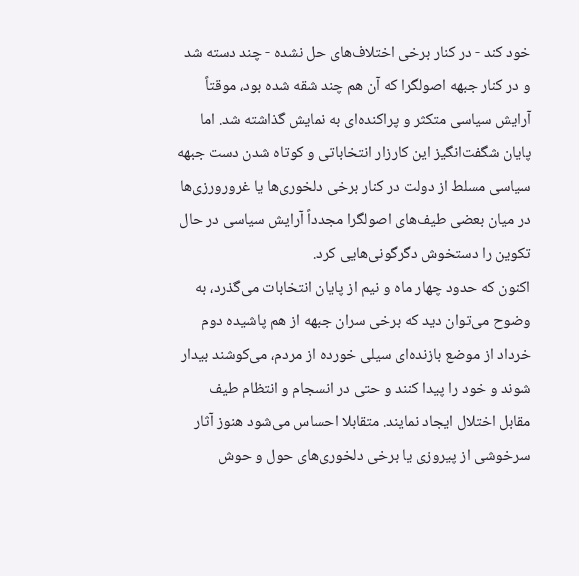خود کند - در کنار برخی اختلاف‌های حل نشده - چند دسته شد و در کنار جبهه اصولگرا که آن هم چند شقه شده بود، موقتاً آرایش سیاسی متکثر و پراکنده‌ای به نمایش گذاشته شد. اما پایان شگفت‌انگیز این کارزار انتخاباتی و کوتاه شدن دست جبهه سیاسی مسلط از دولت در کنار برخی دلخوری‌ها یا غرورورزی‌ها در میان بعضی طیف‌های اصولگرا مجدداً آرایش سیاسی در حال تکوین را دستخوش دگرگونی‌هایی کرد.
اکنون که حدود چهار ماه و نیم از پایان انتخابات می‌گذرد، به وضوح می‌توان دید که برخی سران جبهه از هم پاشیده دوم خرداد از موضع بازنده‌ای سیلی خورده از مردم، می‌کوشند بیدار شوند و خود را پیدا کنند و حتی در انسجام و انتظام طیف مقابل اختلال ایجاد نمایند. متقابلا احساس می‌شود هنوز آثار سرخوشی از پیروزی یا برخی دلخوری‌های حول و حوش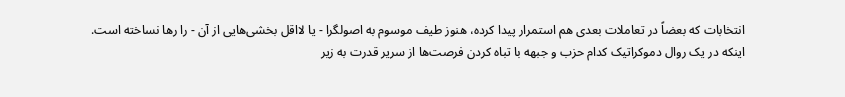انتخابات که بعضاً در تعاملات بعدی هم استمرار پیدا کرده، هنوز طیف موسوم به اصولگرا - یا لااقل بخشی‌هایی از آن - را رها نساخته است.
اینکه در یک روال دموکراتیک کدام حزب و جبهه با تباه کردن فرصت‌ها از سریر قدرت به زیر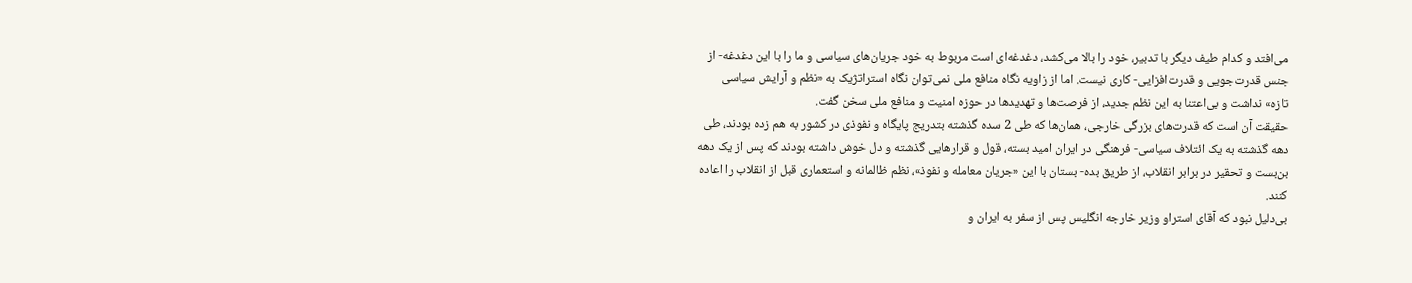می‌افتد و کدام طیف دیگر با تدبیر، خود را بالا می‌کشد، دغدغه‌ای است مربوط به خود جریان‌های سیاسی و ما را با این دغدغه- از جنس قدرت‌جویی و قدرت‌افزایی- کاری نیست. اما از زاویه نگاه منافع ملی نمی‌توان نگاه استراتژیک به «نظم و آرایش سیاسی تازه» نداشت و بی‌اعتنا به این نظم جدید، از فرصت‌ها و تهدیدها در حوزه امنیت و منافع ملی سخن گفت.
حقیقت آن است که قدرت‌های بزرگی خارجی، همان‌ها که طی 2 سده گذشته بتدریج پایگاه و نفوذی در کشور به هم زده بودند، طی دهه گذشته به یک ائتلاف سیاسی- فرهنگی در ایران امید بسته، قول و قرارهایی گذشته و دل خوش داشته بودند که پس از یک دهه بن‌بست و تحقیر در برابر انقلاب، از طریق بده- بستان با این «جریان معامله و نفوذ»، نظم ظالمانه و استعماری قبل از انقلاب را اعاده کنند.
بی‌دلیل نبود که آقای استراو وزیر خارجه انگلیس پس از سفر به ایران و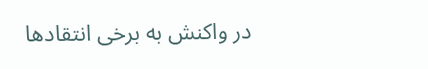در واکنش به برخی انتقادها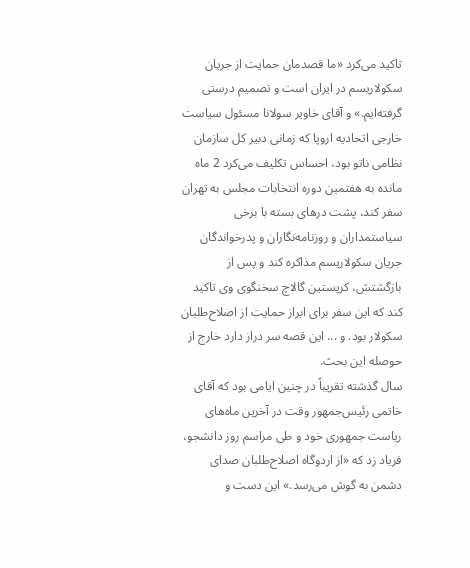تاکید می‌کرد «ما قصدمان حمایت از جریان سکولاریسم در ایران است و تصمیم درستی‌ گرفته‌ایم.» و آقای خاویر سولانا مسئول سیاست خارجی اتحادیه اروپا که زمانی دبیر کل سازمان نظامی ناتو بود، احساس تکلیف می‌کرد 2 ماه مانده به هفتمین دوره انتخابات مجلس به تهران سفر کند، پشت درهای بسته با برخی سیاستمداران و روزنامه‌نگاران و پدرخواندگان جریان سکولاریسم مذاکره کند و پس از بازگشتش، کریستین گالاچ سخنگوی وی تاکید کند که این سفر برای ابراز حمایت از اصلاح‌طلبان سکولار بود. و ... این قصه سر دراز دارد خارج از حوصله این بحث.
سال گذشته تقریباً در چنین ایامی بود که آقای خاتمی رئیس‌جمهور وقت در آخرین ماه‌های ریاست جمهوری خود و طی مراسم روز دانشجو، فریاد زد که «از اردوگاه اصلاح‌طلبان صدای دشمن به گوش می‌رسد.» این دست و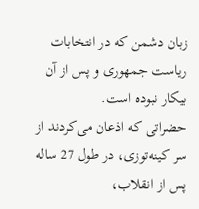زبان دشمن که در انتخابات ریاست جمهوری و پس از آن بیکار نبوده است.
حضراتی که اذعان می‌کردند از سر کینه‌توزی، در طول 27 ساله پس از انقلاب،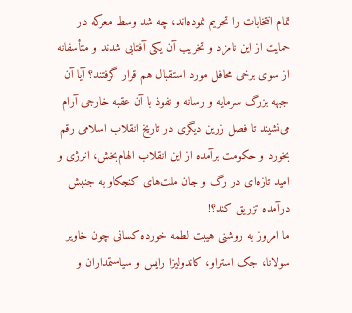تمام انتخابات را تحریم نموده‌اند، چه شد وسط معرکه در حمایت از این نامزد و تخریب آن یکی آفتابی شدند و متأسفانه از سوی برخی محافل مورد استقبال هم قرار گرفتند؟ آیا آن جبهه بزرگ سرمایه و رسانه و نفوذ با آن عقبه خارجی آرام می‌نشیند تا فصل زرین دیگری در تاریخ انقلاب اسلامی رقم بخورد و حکومت برآمده از این انقلاب الهام‌بخش، انرژی و امید تازه‌ای در رگ و جان ملت‌های کنجکاو به جنبش درآمده تزریق کند؟!
ما امروز به روشنی هیبت لطمه خورده کسانی چون خاویر سولانا، جک استراو، کاندولیزا رایس و سیاستمداران و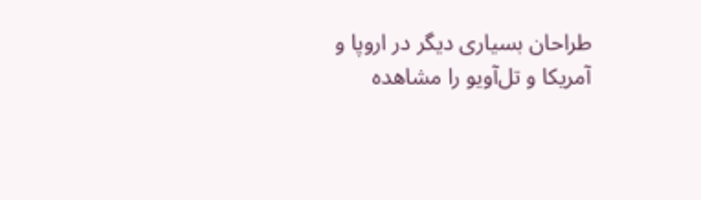طراحان بسیاری دیگر در اروپا و آمریکا و تل‌آویو را مشاهده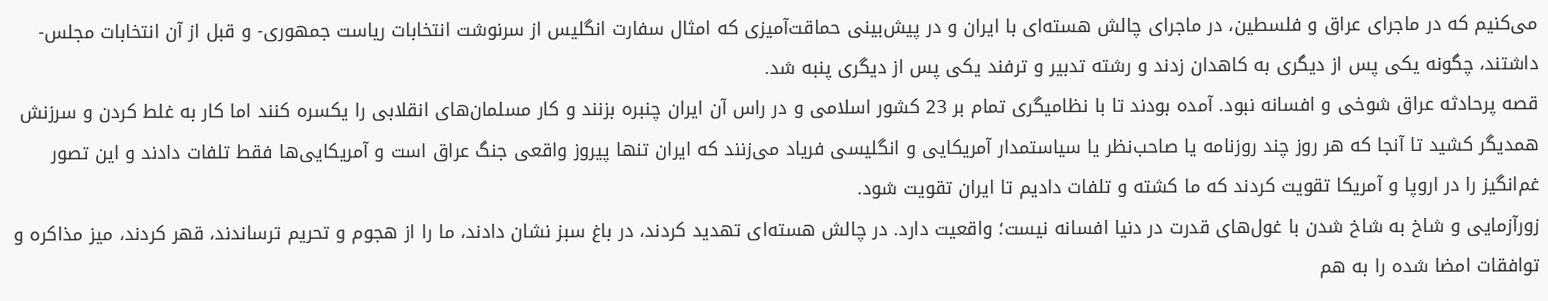می‌کنیم که در ماجرای عراق و فلسطین، در ماجرای چالش هسته‌ای با ایران و در پیش‌بینی حماقت‌آمیزی که امثال سفارت انگلیس از سرنوشت انتخابات ریاست جمهوری- و قبل از آن انتخابات مجلس- داشتند، چگونه یکی پس از دیگری به کاهدان زدند و رشته تدبیر و ترفند یکی پس از دیگری پنبه شد.
قصه پرحادثه عراق شوخی و افسانه نبود. آمده بودند تا با نظامیگری تمام بر 23 کشور اسلامی و در راس آن ایران چنبره بزنند و کار مسلمان‌های انقلابی را یکسره کنند اما کار به غلط کردن و سرزنش همدیگر کشید تا آنجا که هر روز چند روزنامه یا صاحب‌نظر یا سیاستمدار آمریکایی و انگلیسی فریاد می‌زنند که ایران تنها پیروز واقعی جنگ عراق است و آمریکایی‌ها فقط تلفات دادند و این تصور غم‌انگیز را در اروپا و آمریکا تقویت کردند که ما کشته و تلفات دادیم تا ایران تقویت شود.
زورآزمایی و شاخ به شاخ شدن با غول‌های قدرت در دنیا افسانه نیست؛ واقعیت دارد. در چالش هسته‌ای تهدید کردند، در باغ سبز نشان دادند، ما را از هجوم و تحریم ترساندند، قهر کردند، میز مذاکره و توافقات امضا شده را به هم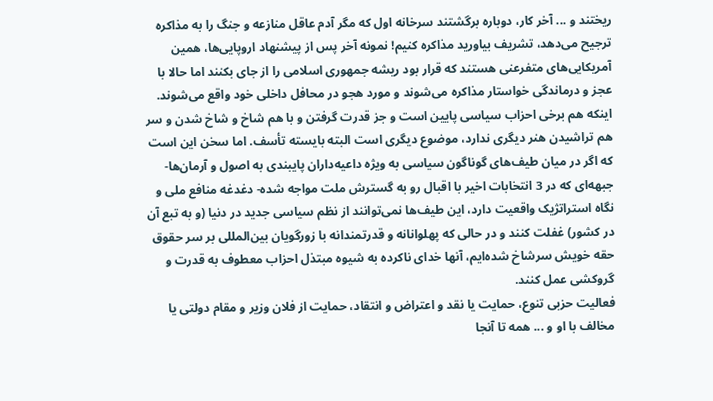ریختند و ... آخر کار، دوباره برگشتند سرخانه اول که مگر آدم عاقل منازعه و جنگ را به مذاکره ترجیح می‌دهد، تشریف بیاورید مذاکره کنیم! نمونه آخر پس از پیشنهاد اروپایی‌ها، همین آمریکایی‌های متفرعنی هستند که قرار بود ریشه جمهوری اسلامی را از جای بکنند اما حالا با عجز و درماندگی خواستار مذاکره می‌شوند و مورد هجو در محافل داخلی خود واقع می‌شوند.
اینکه هم برخی احزاب سیاسی پایین است و جز قدرت گرفتن و با هم شاخ و شاخ شدن و سر هم تراشیدن هنر دیگری ندارد، موضوع دیگری است البته بایسته تأسف. اما سخن این است که اگر در میان طیف‌های گوناگون سیاسی به ویژه داعیه‌داران پایبندی به اصول و آرمان‌ها- جبهه‌ای که در 3 انتخابات اخیر با اقبال رو به گسترش ملت مواجه شده- دغدغه منافع ملی و نگاه استراتژیک واقعیت دارد، این طیف‌ها نمی‌توانند از نظم سیاسی جدید در دنیا (و به تبع آن در کشور) غفلت کنند و در حالی که پهلوانانه و قدرتمندانه با زورگویان بین‌المللی بر سر حقوق حقه خویش سرشاخ شده‌ایم، آنها خدای ناکرده به شیوه مبتذل احزاب معطوف به قدرت و گروکشی عمل کنند.
فعالیت حزبی تنوع، حمایت یا نقد و اعتراض و انتقاد، حمایت از فلان وزیر و مقام دولتی یا مخالف با او و ... همه تا آنجا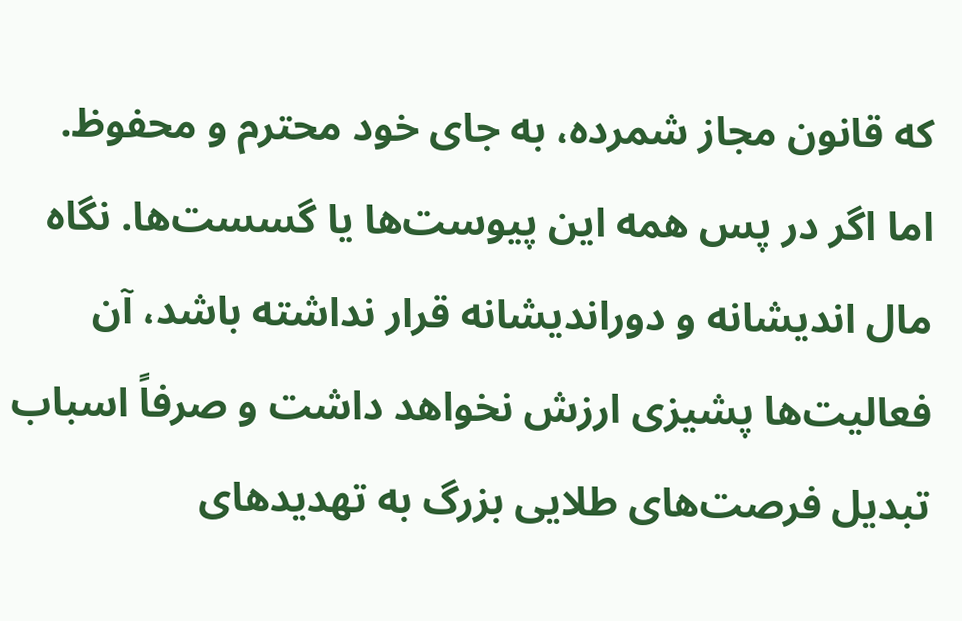که قانون مجاز شمرده، به جای خود محترم و محفوظ. اما اگر در پس همه این پیوست‌ها یا گسست‌ها. نگاه مال اندیشانه و دوراندیشانه قرار نداشته باشد، آن فعالیت‌ها پشیزی ارزش نخواهد داشت و صرفاً اسباب تبدیل فرصت‌های طلایی بزرگ به تهدیدهای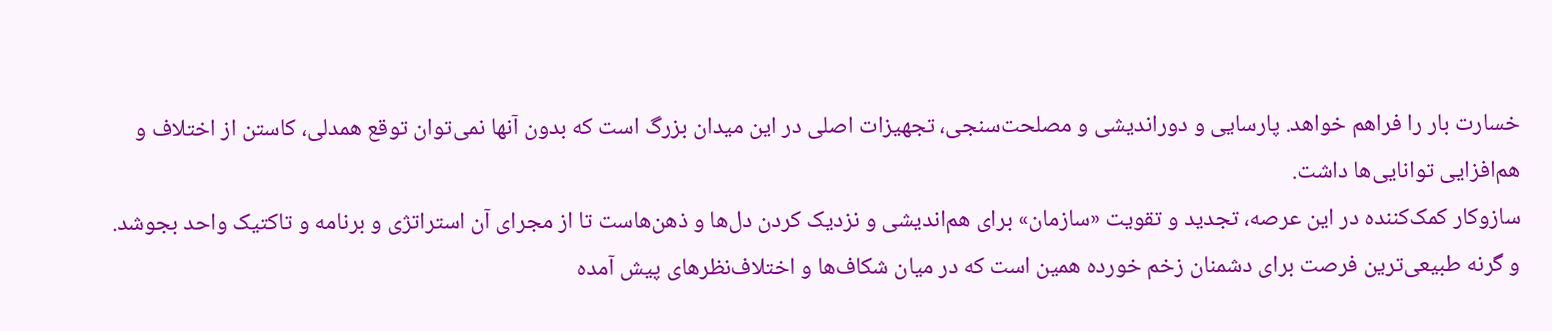خسارت بار را فراهم خواهد. پارسایی و دوراندیشی و مصلحت‌سنجی، تجهیزات اصلی در این میدان بزرگ است که بدون آنها نمی‌توان توقع همدلی، کاستن از اختلاف و هم‌افزایی توانایی‌ها داشت.
سازوکار کمک‌کننده در این عرصه، تجدید و تقویت «سازمان» برای هم‌اندیشی و نزدیک کردن دل‌ها و ذهن‌هاست تا از مجرای آن استراتژی و برنامه و تاکتیک واحد بجوشد. و گرنه طبیعی‌ترین فرصت برای دشمنان زخم خورده همین است که در میان شکاف‌ها و اختلاف‌نظرهای پیش آمده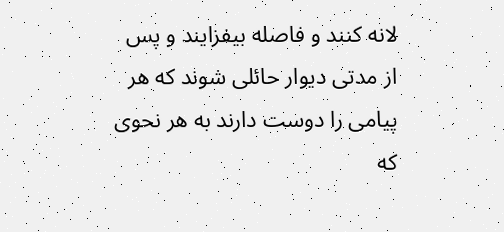لانه کنند و فاصله بیفزایند و پس از مدتی دیوار حائلی شوند که هر پیامی را دوست دارند به هر نحوی که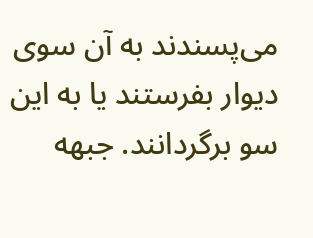می‌پسندند به آن سوی دیوار بفرستند یا به این سو برگردانند. جبهه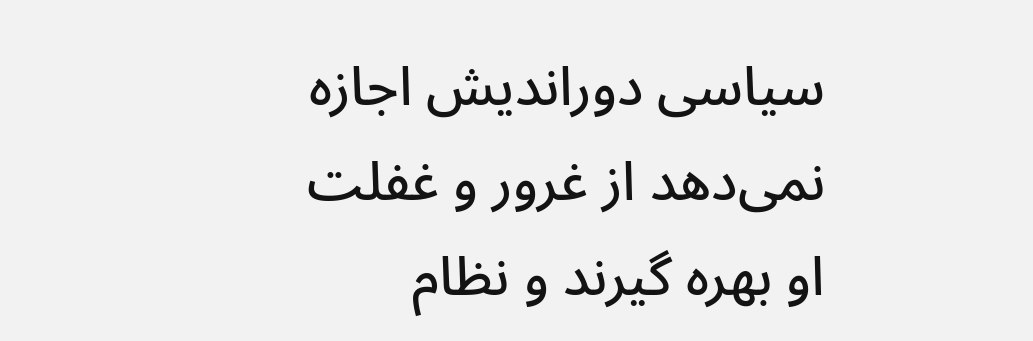سیاسی دوراندیش اجازه نمی‌دهد از غرور و غفلت او بهره گیرند و نظام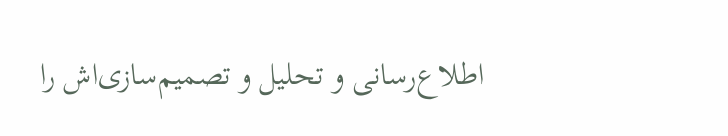اطلاع‌رسانی و تحلیل و تصمیم‌سازی‌اش را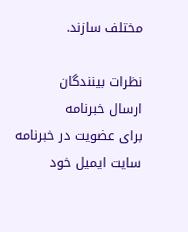مختلف سازند.

نظرات بینندگان
ارسال خبرنامه
برای عضویت در خبرنامه سایت ایمیل خود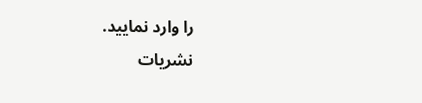را وارد نمایید.
نشریات